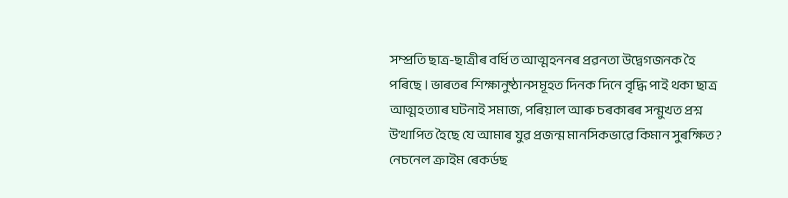সম্প্ৰতি ছাত্ৰ-ছাত্ৰীৰ বৰ্ধিত আত্মহননৰ প্ৰৱনতা উদ্বেগজনক হৈ পৰিছে। ভাৰতৰ শিক্ষানুষ্ঠানসমূহত দিনক দিনে বৃদ্ধি পাই থকা ছাত্ৰ আত্মহত্যাৰ ঘটনাই সমাজ, পৰিয়াল আৰু চৰকাৰৰ সন্মুখত প্ৰশ্ন উত্থাপিত হৈছে যে আমাৰ যুৱ প্ৰজন্ম মানসিকভাৱে কিমান সুৰক্ষিত? নেচনেল ক্ৰাইম ৰেকৰ্ডছ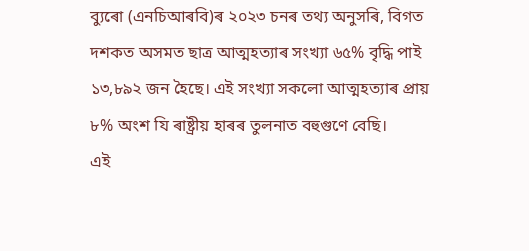ব্যুৰো (এনচিআৰবি)ৰ ২০২৩ চনৰ তথ্য অনুসৰি, বিগত দশকত অসমত ছাত্ৰ আত্মহত্যাৰ সংখ্যা ৬৫% বৃদ্ধি পাই ১৩,৮৯২ জন হৈছে। এই সংখ্যা সকলো আত্মহত্যাৰ প্ৰায় ৮% অংশ যি ৰাষ্ট্ৰীয় হাৰৰ তুলনাত বহুগুণে বেছি।
এই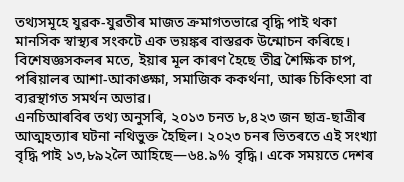তথ্যসমূহে যুৱক-যুৱতীৰ মাজত ক্ৰমাগতভাৱে বৃদ্ধি পাই থকা মানসিক স্বাস্থ্যৰ সংকটে এক ভয়ঙ্কৰ বাস্তৱক উন্মোচন কৰিছে। বিশেষজ্ঞসকলৰ মতে, ইয়াৰ মূল কাৰণ হৈছে তীব্ৰ শৈক্ষিক চাপ, পৰিয়ালৰ আশা-আকাঙ্ক্ষা, সমাজিক ককৰ্থনা, আৰু চিকিৎসা বা ব্যৱস্থাগত সমৰ্থন অভাৱ।
এনচিআৰবিৰ তথ্য অনুসৰি, ২০১৩ চনত ৮,৪২৩ জন ছাত্ৰ-ছাত্ৰীৰ আত্মহত্যাৰ ঘটনা নথিভুক্ত হৈছিল। ২০২৩ চনৰ ভিতৰতে এই সংখ্যা বৃদ্ধি পাই ১৩,৮৯২লৈ আহিছে—৬৪.৯% বৃদ্ধি। একে সময়তে দেশৰ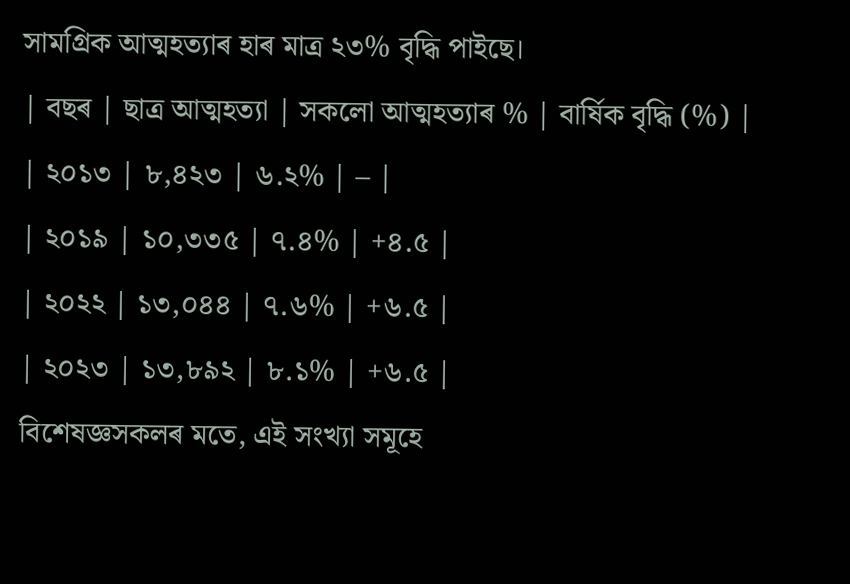সামগ্ৰিক আত্মহত্যাৰ হাৰ মাত্ৰ ২৩% বৃদ্ধি পাইছে।
| বছৰ | ছাত্ৰ আত্মহত্যা | সকলো আত্মহত্যাৰ % | বাৰ্ষিক বৃদ্ধি (%) |
| ২০১৩ | ৮,৪২৩ | ৬.২% | – |
| ২০১৯ | ১০,৩৩৫ | ৭.৪% | +৪.৫ |
| ২০২২ | ১৩,০৪৪ | ৭.৬% | +৬.৫ |
| ২০২৩ | ১৩,৮৯২ | ৮.১% | +৬.৫ |
বিশেষজ্ঞসকলৰ মতে, এই সংখ্যা সমূহে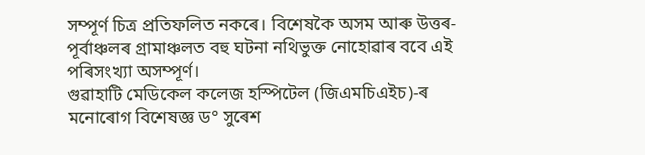সম্পূৰ্ণ চিত্ৰ প্ৰতিফলিত নকৰে। বিশেষকৈ অসম আৰু উত্তৰ-পূৰ্বাঞ্চলৰ গ্ৰামাঞ্চলত বহু ঘটনা নথিভুক্ত নোহোৱাৰ ববে এই পৰিসংখ্যা অসম্পূৰ্ণ।
গুৱাহাটি মেডিকেল কলেজ হস্পিটেল (জিএমচিএইচ)-ৰ মনোৰোগ বিশেষজ্ঞ ড° সুৰেশ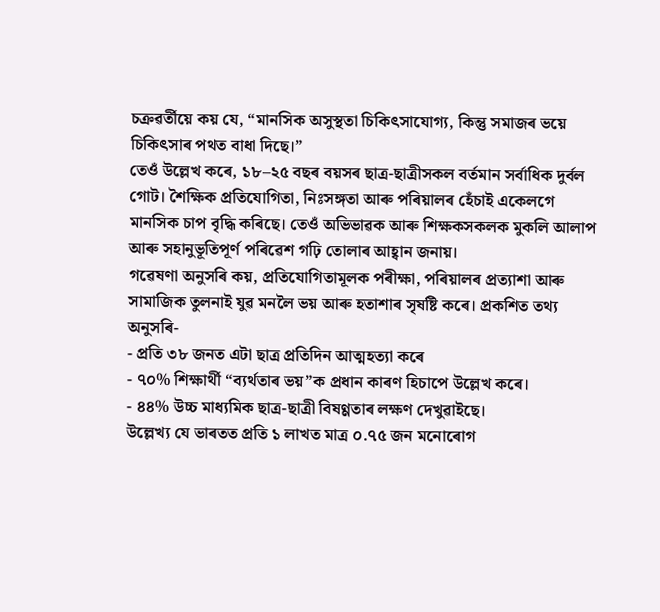চক্ৰৱৰ্তীয়ে কয় যে, “মানসিক অসুস্থতা চিকিৎসাযোগ্য, কিন্তু সমাজৰ ভয়ে চিকিৎসাৰ পথত বাধা দিছে।”
তেওঁ উল্লেখ কৰে, ১৮–২৫ বছৰ বয়সৰ ছাত্ৰ-ছাত্ৰীসকল বৰ্তমান সৰ্বাধিক দুৰ্বল গোট। শৈক্ষিক প্ৰতিযোগিতা, নিঃসঙ্গতা আৰু পৰিয়ালৰ হেঁচাই একেলগে মানসিক চাপ বৃদ্ধি কৰিছে। তেওঁ অভিভাৱক আৰু শিক্ষকসকলক মুকলি আলাপ আৰু সহানুভূতিপূৰ্ণ পৰিৱেশ গঢ়ি তোলাৰ আহ্বান জনায়।
গৱেষণা অনুসৰি কয়, প্ৰতিযোগিতামূলক পৰীক্ষা, পৰিয়ালৰ প্রত্যাশা আৰু সামাজিক তুলনাই যুৱ মনলৈ ভয় আৰু হতাশাৰ সৃষষ্টি কৰে। প্ৰকশিত তথ্য অনুসৰি-
- প্ৰতি ৩৮ জনত এটা ছাত্ৰ প্ৰতিদিন আত্মহত্যা কৰে
- ৭০% শিক্ষাৰ্থী “ব্যৰ্থতাৰ ভয়”ক প্ৰধান কাৰণ হিচাপে উল্লেখ কৰে।
- ৪৪% উচ্চ মাধ্যমিক ছাত্ৰ-ছাত্ৰী বিষণ্ণতাৰ লক্ষণ দেখুৱাইছে।
উল্লেখ্য যে ভাৰতত প্ৰতি ১ লাখত মাত্ৰ ০.৭৫ জন মনোৰোগ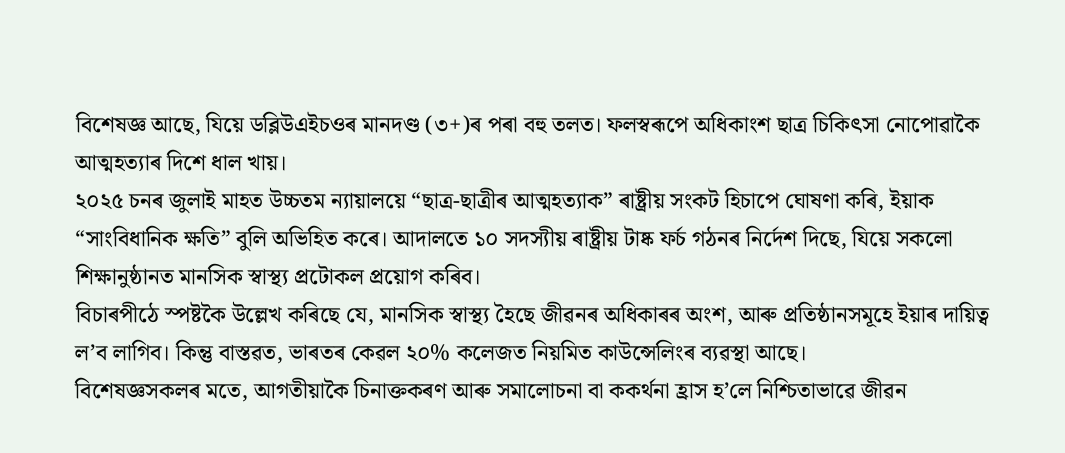বিশেষজ্ঞ আছে, যিয়ে ডব্লিউএইচওৰ মানদণ্ড (৩+)ৰ পৰা বহু তলত। ফলস্বৰূপে অধিকাংশ ছাত্ৰ চিকিৎসা নোপোৱাকৈ আত্মহত্যাৰ দিশে ধাল খায়।
২০২৫ চনৰ জুলাই মাহত উচ্চতম ন্যায়ালয়ে “ছাত্ৰ-ছাত্ৰীৰ আত্মহত্যাক” ৰাষ্ট্ৰীয় সংকট হিচাপে ঘোষণা কৰি, ইয়াক “সাংবিধানিক ক্ষতি” বুলি অভিহিত কৰে। আদালতে ১০ সদস্যীয় ৰাষ্ট্ৰীয় টাষ্ক ফৰ্চ গঠনৰ নিৰ্দেশ দিছে, যিয়ে সকলো শিক্ষানুষ্ঠানত মানসিক স্বাস্থ্য প্ৰটোকল প্ৰয়োগ কৰিব।
বিচাৰপীঠে স্পষ্টকৈ উল্লেখ কৰিছে যে, মানসিক স্বাস্থ্য হৈছে জীৱনৰ অধিকাৰৰ অংশ, আৰু প্ৰতিষ্ঠানসমূহে ইয়াৰ দায়িত্ব ল’ব লাগিব। কিন্তু বাস্তৱত, ভাৰতৰ কেৱল ২০% কলেজত নিয়মিত কাউন্সেলিংৰ ব্যৱস্থা আছে।
বিশেষজ্ঞসকলৰ মতে, আগতীয়াকৈ চিনাক্তকৰণ আৰু সমালোচনা বা ককৰ্থনা হ্ৰাস হ’লে নিশ্চিতাভাৱে জীৱন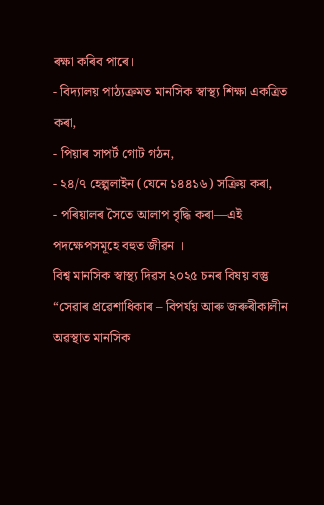ৰক্ষা কৰিব পাৰে।
- বিদ্যালয় পাঠ্যক্ৰমত মানসিক স্বাস্থ্য শিক্ষা একত্ৰিত কৰা,
- পিয়াৰ সাপৰ্ট গোট গঠন,
- ২৪/৭ হেল্পলাইন (যেনে ১৪৪১৬) সক্ৰিয় কৰা,
- পৰিয়ালৰ সৈতে আলাপ বৃদ্ধি কৰা—এই পদক্ষেপসমূহে বহুত জীৱন ।
বিশ্ব মানসিক স্বাস্থ্য দিৱস ২০২৫ চনৰ বিষয় বস্তু “সেৱাৰ প্ৰৱেশাধিকাৰ – বিপৰ্যয় আৰু জৰুৰীকালীন অৱস্থাত মানসিক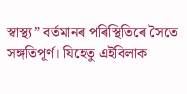স্বাস্থ্য” বৰ্তমানৰ পৰিস্থিতিৰে সৈতে সঙ্গতিপূৰ্ণ। যিহেতু এইবিলাক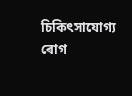চিকিৎসাযোগ্য ৰোগ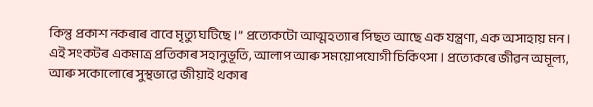কিন্তু প্ৰকাশ নকৰাৰ বাবে মৃত্যু ঘটিছে।” প্ৰত্যেকটো আত্মহত্যাৰ পিছত আছে এক যন্ত্ৰণা, এক অসাহায় মন। এই সংকটৰ একমাত্ৰ প্ৰতিকাৰ সহানুভূতি, আলাপ আৰু সময়োপযোগী চিকিৎসা। প্ৰত্যেকৰে জীৱন অমূল্য, আৰু সকোলোৰে সুস্থভাৱে জীয়াই থকাৰ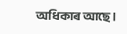অধিকাৰ আছে।